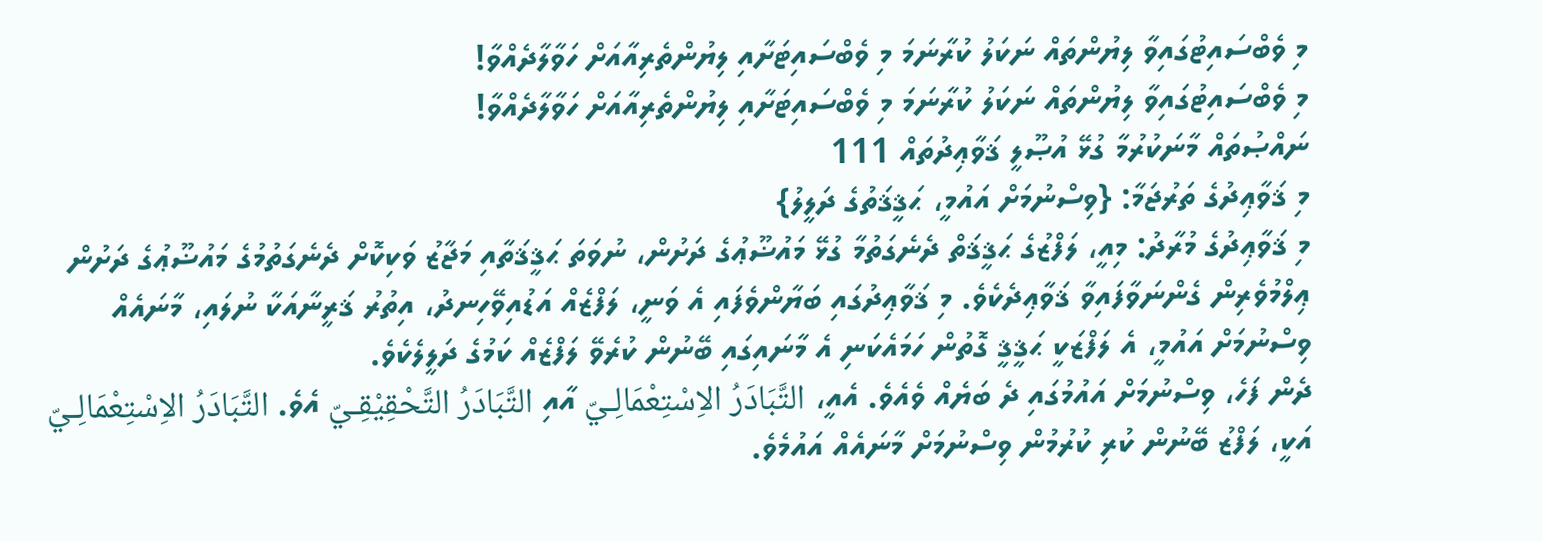މި ވެބްސައިޓުގައިވާ ލިޔުންތައް ނަކަލު ކުރާނަމަ މި ވެބްސައިޓަށާއި ލިޔުންތެރިއާއަށް ހަވާލާދެއްވާ!
މި ވެބްސައިޓުގައިވާ ލިޔުންތައް ނަކަލު ކުރާނަމަ މި ވެބްސައިޓަށާއި ލިޔުންތެރިއާއަށް ހަވާލާދެއްވާ!
ނައްޞުތައް މާނަކުރުމާ ގުޅޭ އުޞޫލީ ޤަވާޢިދުތައް 111
މި ޤަވާޢިދުގެ ތަރުޖަމާ: {ވިސްނުމަށް އައުމީ، ޙަޤީޤަތުގެ ދަލީލު}
މި ޤަވާޢިދުގެ މުރާދު: މިއީ، ލަފްޒުގެ ޙަޤީޤަތް ދެނެގަތުމާ ގުޅޭ މައުޟޫޢުގެ ދަށުން، ނުވަތަ ޙަޤީޤަތާއި މަޖާޒު ވަކިކޮށް ދެނެގަތުމުގެ މައުޟޫޢުގެ ދަށުން ޢިލްމުވެރިން ގެންނަވާފައިވާ ޤަވާޢިދެކެވެ. މި ޤަވާޢިދުގައި ބަޔާންވެފައި އެ ވަނީ، ލަފްޒެއް އަޑުއިވޭހިނދު، އިތުރު ޤަރީނާއަކާ ނުލައި، މާނައެއް ވިސްނުމަށް އައުމީ، އެ ލަފްޒަކީ ޙަޤީޤީ ގޮތުން ހަމައެކަނި އެ މާނައިގައި ބޭނުން ކުރެވޭ ލަފްޒެއް ކަމުގެ ދަލީލެކެވެ.
ދެން ފަހެ، ވިސްނުމަށް އައުމުގައި ދެ ބަޔެއް ވެއެވެ. އެއީ، التَّبَادَرُ الاِسْتِعْمَالِـيّ އާއި التَّبَادَرُ التَّحْقِيْقِـيّ އެވެ. التَّبَادَرُ الاِسْتِعْمَالِـيّ އަކީ، ލަފްޒު ބޭނުން ކުރި ކުރުމުން ވިސްނުމަށް މާނައެއް އައުމެވެ.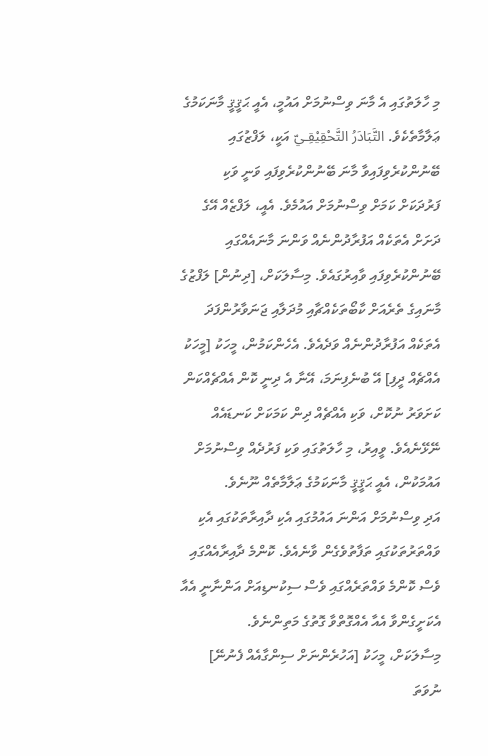މި ހާލަތުގައި އެ މާނަ ވިސްނުމަށް އައުމީ، އެއީ ޙަޤީޤީ މާނަކަމުގެ ޢަލާމާތެކެވެ. التَّبَادَرُ التَّحْقِيْقِـيّ އަކީ، ލަފްޒުގައި ބޭނުންކުރެވިފައިވާ މާނަ ބޭނުންކުރެވިފައި ވަނީ ވަކި ފަރުދަކަށް ކަމަށް ވިސްނުމަށް އައުމެވެ. އެއީ، ލަފްޒެއް އޭގެ ދަށަށް އެތަކެއް އަފުރާދުންނެއް ވަންނަ މާނައެއްގައި ބޭނުންކުރެވިފައި ވާއިރުގައެވެ. މިސާލަކަށް، [ދިނުން] ލަފްޒުގެ މާނައިގެ ތެރެއަށް ކާބޯތަކެއްޗާއި މުދަލާއި ޖަނަވާރުންފަދަ އެތަކެއް އަފުރާދުންނެއް ވަދެއެވެ. އެހެންކަމުން، މީހަކު [މީހަކު އެއްޗެއް ދީފި] އޭ ބުނެފިނަމަ، އޭނާ އެ ދިނީ ކޮން އެއްޗެއްކަން ކަށަވަރު ނުކޮށް، ވަކި އެއްޗެއް ދިން ކަމަކަށް ކަނޑައެއް ނޭޅޭނެއެވެ. ވީއިރު، މި ހާލަތުގައި ވަކި ފަރުދެއް ވިސްނުމަށް އައުމަކުން، އެއީ ޙަޤީޤީ މާނަކަމުގެ ޢަލާމާތެއް ނޫނެވެ.
އަދި ވިސްނުމަށް އަންނަ އައުމުގައި އެކި ދާއިރާތަކުގައި އެކި ވައްތަރުތަކުގައި ތަފާތުވެގެން ވާނެއެވެ. ކޮންމެ ދާއިރާއެއްގައި ވެސް ކޮންމެ ވައްތަރެއްގައި ވެސް ސިކުނޑިއަށް އަންނާނީ އެއާ އެކަށީގެންވާ އެއާ އެއްގޮތްވާ ގޮތުގެ މަތިންނެވެ.
މިސާލަކަށް، މީހަކު [އަހުރެންނަށް ސިންގާއެއް ފެނުނޭ] ނުވަތަ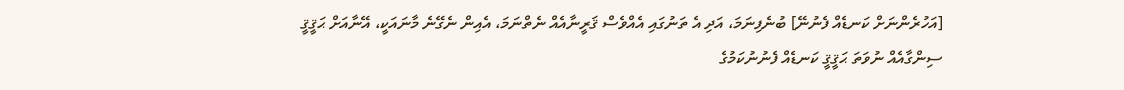[އަހުރެންނަށް ކަނޑެއް ފެނުނޭ] ބުނެފިނަމަ، އަދި އެ ތަނުގައި އެއްވެސް ޤަރީނާއެއް ނެތްނަމަ، އެއިން ނެގޭނެ މާނައަކީ، އޭނާއަށް ޙަޤީޤީ ސިންގާއެއް ނުވަތަ ޙަޤީޤީ ކަނޑެއް ފެނުނުކަމުގެ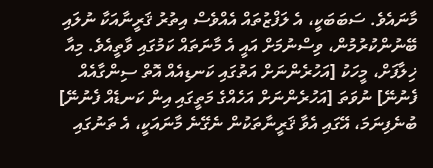މާނައެވެ. ސަބަބަކީ، އެ ލަފްޒުތައް އެއްވެސް އިތުރު ޤަރީނާއަކާ ނުލައި ބޭނުންކުރުމުން، ވިސްނުމަށް އައީ އެ މާނަތައް ކަމުގައި ވާތީއެވެ. މިއާ ޚިލާފަށް، މީހަކު [އަހުރެންނަށް އަތުގައި ކަނޑިއެއް އޮތް ސިންގާއެއް ފެނުނޭ] ނުވަތަ [އަހުރެންނަށް އަހެއްގެ މަތީގައި އިން ކަނޑެއް ފެނުނޭ] ބުނެފިނަމަ، އޭގައި އެވާ ޤަރީނާތަކުން ނެގޭނެ މާނައަކީ، އެ ތަނުގައި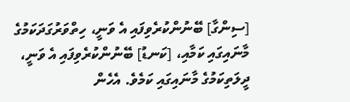[ސިންގާ] ބޭނުންކުރެވިފައި އެ ވަނީ، ހިތްވަރުގަދަކަމުގެ މާނައިގައި ކަމާއި، [ކަނޑު] ބޭނުންކުރެވިފައި އެ ވަނީ، ދީލަތިކަމުގެ މާނައިގައި ކަމެވެ. އެހެން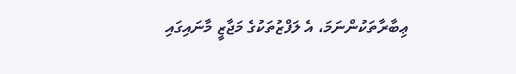ޢިބާރާތަކުންނަމަ، އެ ލަފްޒުތަކުގެ މަޖާޒީ މާނައިގައި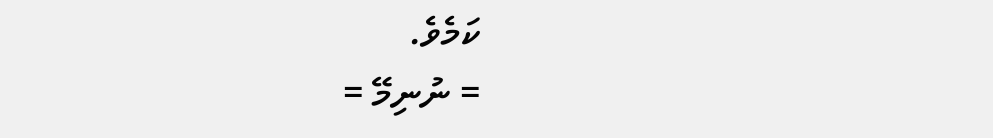ކަމެވެ.
= ނުނިމޭ =